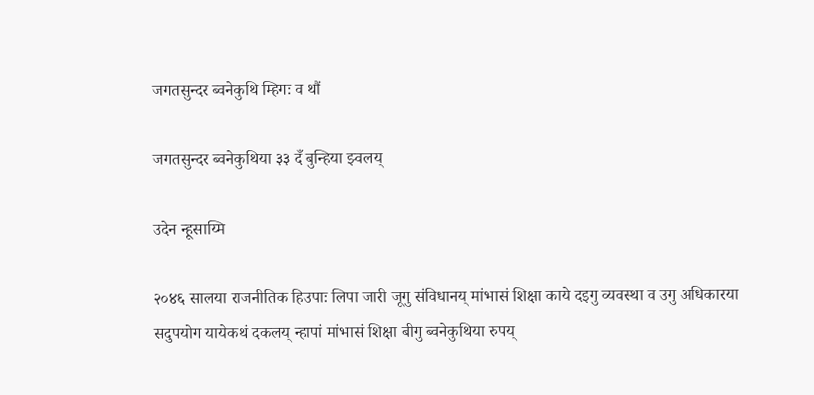जगतसुन्दर ब्वनेकुथि म्हिगः व थौं

जगतसुन्दर ब्वनेकुथिया ३३ दँ बुन्हिया झ्वलय्

उदेन न्हूसाय्मि

२०४६ सालया राजनीतिक हिउपाः लिपा जारी जूगु संविधानय् मांभासं शिक्षा काये दइगु व्यवस्था व उगु अधिकारया सदुपयोग यायेकथं दकलय् न्हापां मांभासं शिक्षा बीगु ब्वनेकुथिया रुपय्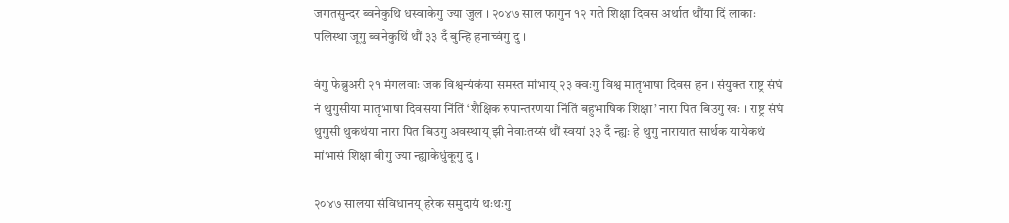जगतसुन्दर ब्वनेकुथि धस्वाकेगु ज्या जुल । २०४७ साल फागुन १२ गते शिक्षा दिवस अर्थात थौंया दिं लाकाः पलिस्था जूगु ब्वनेकुथिं थौं ३३ दँ बुन्हि हनाच्वंगु दु ।

वंगु फेब्रुअरी २१ मंगलवाः जक विश्वन्यंकंया समस्त मांभाय् २३ क्वःगु विश्व मातृभाषा दिवस हन । संयुक्त राष्ट्र संघं नं थुगुसीया मातृभाषा दिवसया निंतिं ‘शैक्षिक रुपान्तरणया निंतिं बहुभाषिक शिक्षा’ नारा पित बिउगु खः । राष्ट्र संघं थुगुसी थुकथंया नारा पित बिउगु अवस्थाय् झी नेवाःतय्सं थौं स्वयां ३३ दँ न्ह्यः हे थुगु नारायात सार्थक यायेकथं मांभासं शिक्षा बीगु ज्या न्ह्याकेधुंकूगु दु ।

२०४७ सालया संविधानय् हरेक समुदायं थःथःगु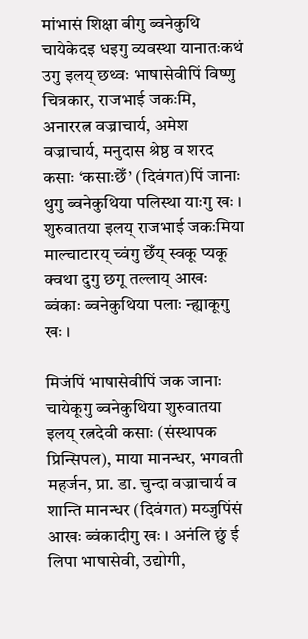मांभासं शिक्षा बीगु ब्वनेकुथि चायेकेदइ धइगु व्यवस्था यानातःकथं उगु इलय् छथ्वः भाषासेवीपिं विष्णु चित्रकार, राजभाई जकःमि, अनाररत्न वज्राचार्य, अमेश वज्राचार्य, मनुदास श्रेष्ठ व शरद कसाः ‘कसाःछेँ’ (दिवंगत)पिं जानाः थुगु ब्वनेकुथिया पलिस्था याःगु खः । शुरुवातया इलय् राजभाई जकःमिया माल्चाटारय् च्वंगु छेँय् स्वकू प्यकू क्वथा दुगु छगू तल्लाय् आखः ब्वंकाः ब्वनेकुथिया पलाः न्ह्याकूगु खः ।

मिजंपिं भाषासेवीपिं जक जानाः चायेकूगु ब्वनेकुथिया शुरुवातया इलय् रत्नदेवी कसाः (संस्थापक प्रिन्सिपल), माया मानन्धर, भगवती महर्जन, प्रा. डा. चुन्दा वज्राचार्य व शान्ति मानन्धर (दिवंगत) मय्जुपिंसं आखः ब्वंकादीगु खः । अनंलि छुं ई लिपा भाषासेवी, उद्योगी,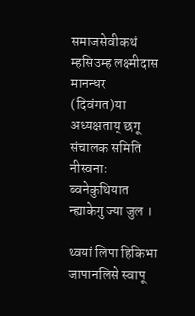समाजसेवीकथं म्हसिउम्ह लक्ष्मीदास मानन्धर (दिवंगत)या अध्यक्षताय् छगू संचालक समिति नीस्वनाः ब्वनेकुथियात न्ह्याकेगु ज्या जुल ।

थ्वयां लिपा हिकिभा जापानलिसे स्वापू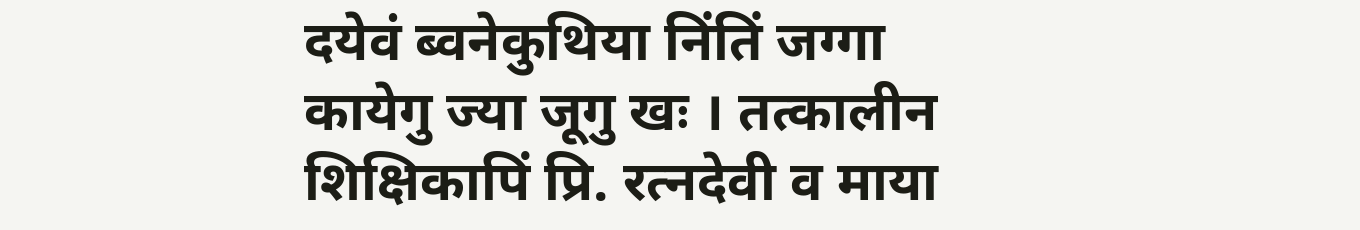दयेवं ब्वनेकुथिया निंतिं जग्गा कायेगु ज्या जूगु खः । तत्कालीन शिक्षिकापिं प्रि. रत्नदेवी व माया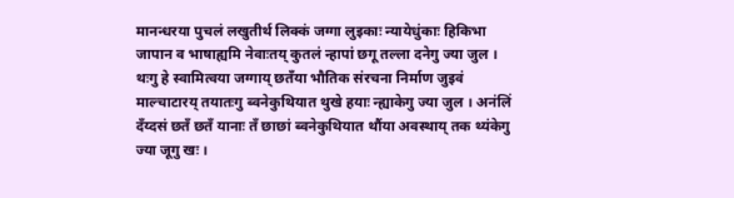मानन्धरया पुचलं लखुतीर्थ लिक्कं जग्गा लुइकाः न्यायेधुंकाः हिकिभा जापान व भाषाह्यमि नेवाःतय् कुतलं न्हापां छगू तल्ला दनेगु ज्या जुल । थःगु हे स्वामित्वया जग्गाय् छतँया भौतिक संरचना निर्माण जुइवं माल्चाटारय् तयातःगु ब्वनेकुथियात थुखे हयाः न्ह्याकेगु ज्या जुल । अनंलिं दँय्दसं छतँ छतँ यानाः तँ छाछां ब्वनेकुथियात थौंया अवस्थाय् तक थ्यंकेगु ज्या जूगु खः ।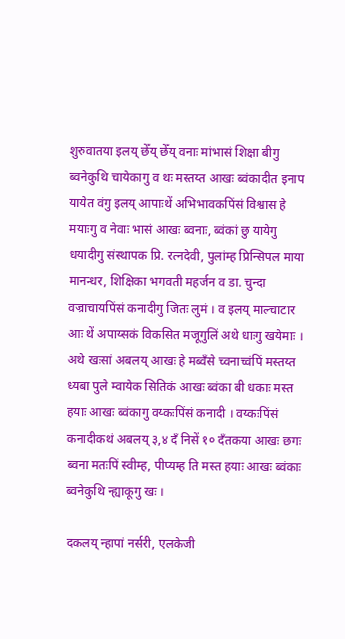शुरुवातया इलय् छेँय् छेँय् वनाः मांभासं शिक्षा बीगु ब्वनेकुथि चायेकागु व थः मस्तय्त आखः ब्वंकादीत इनाप यायेत वंगु इलय् आपाःथें अभिभावकपिंसं विश्वास हे मयाःगु व नेवाः भासं आखः ब्वनाः, ब्वंकां छु यायेगु धयादीगु संस्थापक प्रि. रत्नदेवी, पुलांम्ह प्रिन्सिपल माया मानन्धर, शिक्षिका भगवती महर्जन व डा. चुन्दा वज्राचायपिंसं कनादीगु जितः लुमं । व इलय् माल्चाटार आः थें अपाय्सकं विकसित मजूगुलिं अथे धाःगु खयेमाः । अथे खःसां अबलय् आखः हे मब्वँसे च्वनाच्वंपिं मस्तय्त ध्यबा पुले म्वायेक सितिकं आखः ब्वंका बी धकाः मस्त हयाः आखः ब्वंकागु वय्कःपिंसं कनादी । वय्कःपिंसं कनादीकथं अबलय् ३,४ दँ निसें १० दँतकया आखः छगः ब्वना मतःपिं स्वीम्ह, पीप्यम्ह ति मस्त हयाः आखः ब्वंकाः ब्वनेकुथि न्ह्याकूगु खः ।

दकलय् न्हापां नर्सरी, एलकेजी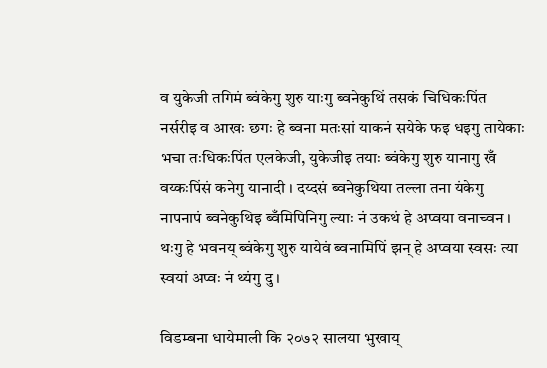व युकेजी तगिमं ब्वंकेगु शुरु याःगु ब्वनेकुथिं तसकं चिधिकःपिंत नर्सरीइ व आखः छगः हे ब्वना मतःसां याकनं सयेके फइ धइगु तायेकाः भचा तःधिकःपिंत एलकेजी, युकेजीइ तयाः ब्वंकेगु शुरु यानागु खँ वय्कःपिंसं कनेगु यानादी । दय्दसं ब्वनेकुथिया तल्ला तना यंकेगु नापनापं ब्वनेकुथिइ ब्वँमिपिनिगु ल्याः नं उकथं हे अप्वया वनाच्वन । थःगु हे भवनय् ब्वंकेगु शुरु यायेवं ब्वनामिपिं झन् हे अप्वया स्वसः त्या स्वयां अप्वः नं थ्यंगु दु ।

विडम्बना धायेमाली कि २०७२ सालया भुखाय्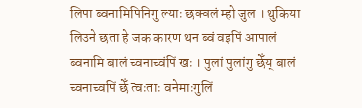लिपा ब्वनामिपिनिगु ल्याः छक्वलं म्हो जुल । थुकिया लिउने छता हे जक कारण थन ब्वं वइपिं आपालं ब्वनामि बालं च्वनाच्वंपिं खः । पुलां पुलांगु छेँय् बालं च्वनाच्वपिं छेँ त्वःताः वनेमाःगुलिं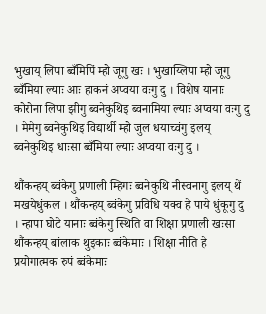भुखाय् लिपा ब्वँमिपिं म्हो जूगु खः । भुखाय्लिपा म्हो जूगु ब्वँमिया ल्याः आः हाकनं अप्वया वःगु दु । विशेष यानाः कोरोना लिपा झीगु ब्वनेकुथिइ ब्वनामिया ल्याः अप्वया वःगु दु । मेमेगु ब्वनेकुथिइ विद्यार्थी म्हो जुल धयाच्वंगु इलय् ब्वनेकुथिइ धाःसा ब्वँमिया ल्याः अप्वया वःगु दु ।

थौंकन्हय् ब्वंकेगु प्रणाली म्हिगः ब्वनेकुथि नीस्वनागु इलय् थें मखयेधुंकल । थौंकन्हय् ब्वंकेगु प्रविधि यक्व हे पाये धुंकूगु दु । न्हापा घोटे यानाः ब्वंकेगु स्थिति वा शिक्षा प्रणाली खःसा थौंकन्हय् बांलाक थुइकाः ब्वंकेमाः । शिक्षा नीति हे प्रयोगात्मक रुपं ब्वंकेमाः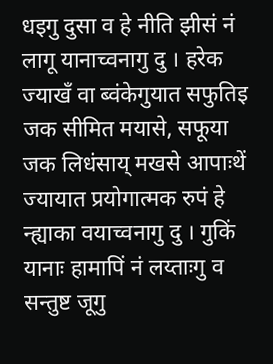धइगु दुसा व हे नीति झीसं नं लागू यानाच्वनागु दु । हरेक ज्याखँ वा ब्वंकेगुयात सफुतिइ जक सीमित मयासे, सफूया जक लिधंसाय् मखसे आपाःथें ज्यायात प्रयोगात्मक रुपं हे न्ह्याका वयाच्वनागु दु । गुकिं यानाः हामापिं नं लय्ताःगु व सन्तुष्ट जूगु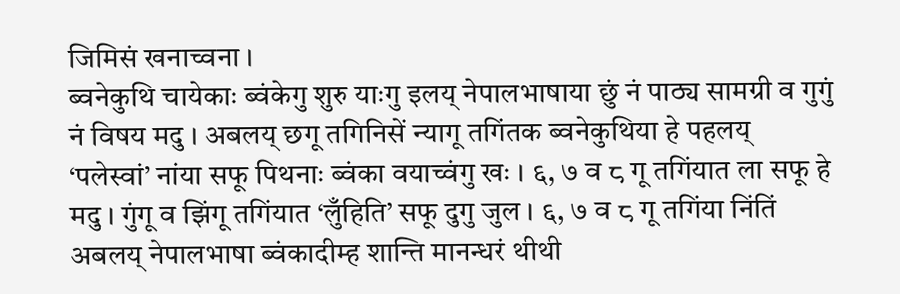जिमिसं खनाच्वना ।
ब्वनेकुथि चायेकाः ब्वंकेगु शुरु याःगु इलय् नेपालभाषाया छुं नं पाठ्य सामग्री व गुगुं नं विषय मदु । अबलय् छगू तगिनिसें न्यागू तगिंतक ब्वनेकुथिया हे पहलय् ‘पलेस्वां’ नांया सफू पिथनाः ब्वंका वयाच्वंगु खः । ६, ७ व ८ गू तगिंयात ला सफू हे मदु । गुंगू व झिंगू तगिंयात ‘लुँहिति’ सफू दुगु जुल । ६, ७ व ८ गू तगिंया निंतिं अबलय् नेपालभाषा ब्वंकादीम्ह शान्ति मानन्धरं थीथी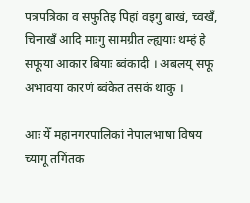पत्रपत्रिका व सफुतिइ पिहां वइगु बाखं, च्वखँ, चिनाखँ आदि माःगु सामग्रीत ल्ह्ययाः थम्हं हे सफूया आकार बियाः ब्वंकादी । अबलय् सफू अभावया कारणं ब्वंकेत तसकं थाकु ।

आः येँ महानगरपालिकां नेपालभाषा विषय च्यागू तगिंतक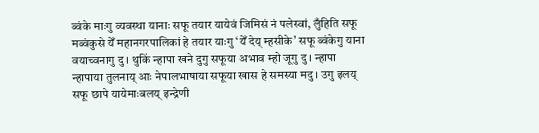ब्वंके माःगु व्यवस्था यानाः सफू तयार यायेवं जिमिसं नं पलेस्वां, लुँहिति सफू मब्वंकुसे येँ महानगरपालिकां हे तयार याःगु ‘येँ देय् म्हसीके’ सफू ब्वंकेगु याना वयाच्वनागु दु । थुकिं न्हापा खने दुगु सफूया अभाव म्हो जूगु दु । न्हापा न्हापाया तुलनाय् आः नेपालभाषाया सफूया खास हे समस्या मदु । उगु इलय् सफू छापे यायेमाःबलय् इन्द्रेणी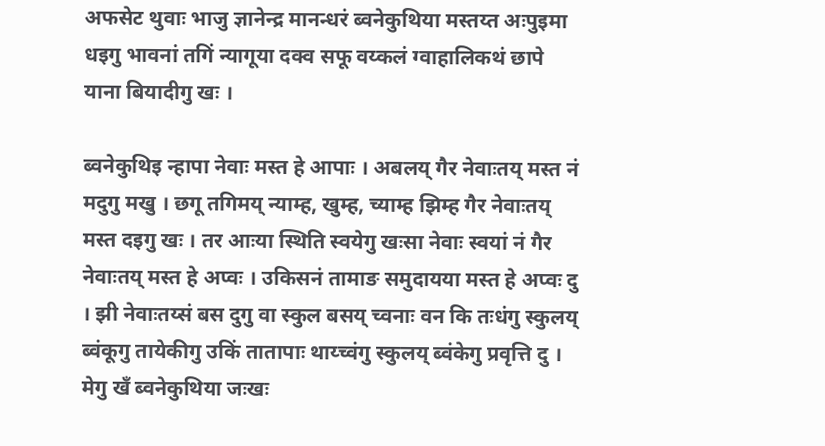अफसेट थुवाः भाजु ज्ञानेन्द्र मानन्धरं ब्वनेकुथिया मस्तय्त अःपुइमा धइगु भावनां तगिं न्यागूया दक्व सफू वय्कलं ग्वाहालिकथं छापे याना बियादीगु खः ।

ब्वनेकुथिइ न्हापा नेवाः मस्त हे आपाः । अबलय् गैर नेवाःतय् मस्त नं मदुगु मखु । छगू तगिमय् न्याम्ह, खुम्ह, च्याम्ह झिम्ह गैर नेवाःतय् मस्त दइगु खः । तर आःया स्थिति स्वयेगु खःसा नेवाः स्वयां नं गैर नेवाःतय् मस्त हे अप्वः । उकिसनं तामाङ समुदायया मस्त हे अप्वः दु । झी नेवाःतय्सं बस दुगु वा स्कुल बसय् च्वनाः वन कि तःधंगु स्कुलय् ब्वंकूगु तायेकीगु उकिं तातापाः थाय्च्वंगु स्कुलय् ब्वंकेगु प्रवृत्ति दु । मेगु खँ ब्वनेकुथिया जःखः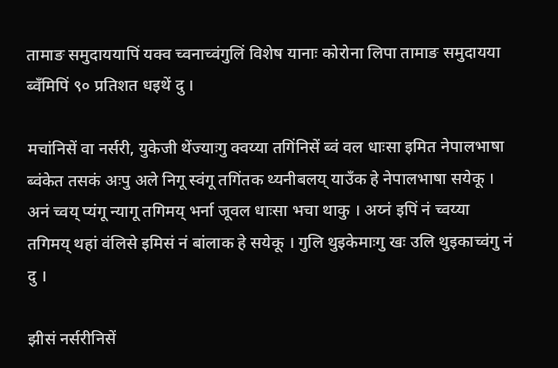तामाङ समुदाययापिं यक्व च्वनाच्वंगुलिं विशेष यानाः कोरोना लिपा तामाङ समुदायया ब्वँमिपिं ९० प्रतिशत धइथें दु ।

मचांनिसें वा नर्सरी, युकेजी थेंज्याःगु क्वय्या तगिंनिसें ब्वं वल धाःसा इमित नेपालभाषा ब्वंकेत तसकं अःपु अले निगू स्वंगू तगिंतक थ्यनीबलय् याउँक हे नेपालभाषा सयेकू । अनं च्वय् प्यंगू न्यागू तगिमय् भर्ना जूवल धाःसा भचा थाकु । अय्नं इपिं नं च्वय्या तगिमय् थहां वंलिसे इमिसं नं बांलाक हे सयेकू । गुलि थुइकेमाःगु खः उलि थुइकाच्वंगु नं दु ।

झीसं नर्सरीनिसें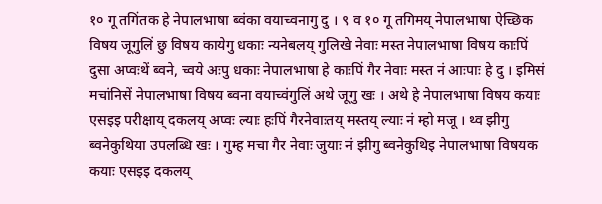१० गू तगिंतक हे नेपालभाषा ब्वंका वयाच्वनागु दु । ९ व १० गू तगिमय् नेपालभाषा ऐच्छिक विषय जूगुलिं छु विषय कायेगु धकाः न्यनेबलय् गुलिखे नेवाः मस्त नेपालभाषा विषय काःपिं दुसा अप्वःथें ब्वने, च्वये अःपु धकाः नेपालभाषा हे काःपिं गैर नेवाः मस्त नं आःपाः हे दु । इमिसं मचांनिसें नेपालभाषा विषय ब्वना वयाच्वंगुलिं अथे जूगु खः । अथे हे नेपालभाषा विषय कयाः एसइइ परीक्षाय् दकलय् अप्वः ल्याः हःपिं गैरनेवाःतय् मस्तय् ल्याः नं म्हो मजू । थ्व झीगु ब्वनेकुथिया उपलब्धि खः । गुम्ह मचा गैर नेवाः जुयाः नं झीगु ब्वनेकुथिइ नेपालभाषा विषयक कयाः एसइइ दकलय्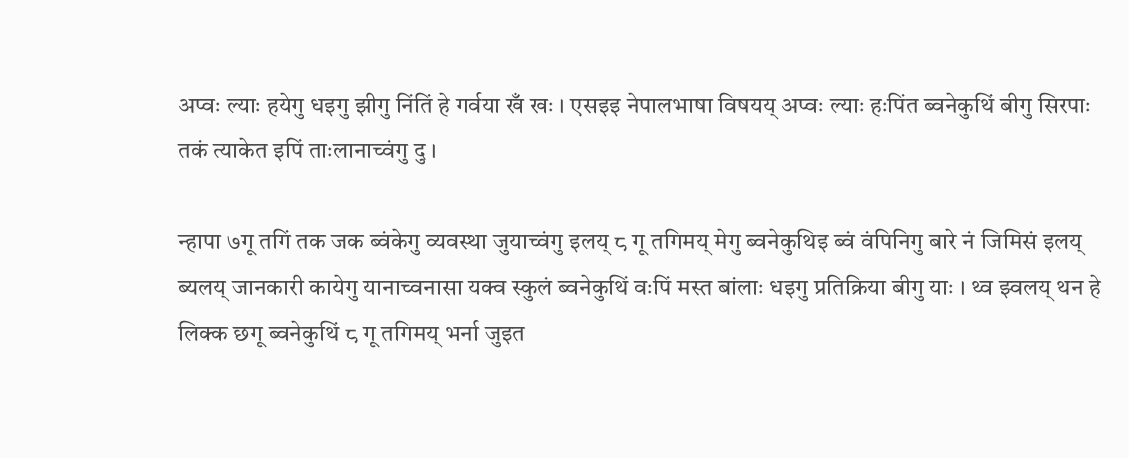अप्वः ल्याः हयेगु धइगु झीगु निंतिं हे गर्वया खँ खः । एसइइ नेपालभाषा विषयय् अप्वः ल्याः हःपिंत ब्वनेकुथिं बीगु सिरपाः तकं त्याकेत इपिं ताःलानाच्वंगु दु ।

न्हापा ७गू तगिं तक जक ब्वंकेगु व्यवस्था जुयाच्वंगु इलय् ८ गू तगिमय् मेगु ब्वनेकुथिइ ब्वं वंपिनिगु बारे नं जिमिसं इलय् ब्यलय् जानकारी कायेगु यानाच्वनासा यक्व स्कुलं ब्वनेकुथिं वःपिं मस्त बांलाः धइगु प्रतिक्रिया बीगु याः । थ्व झ्वलय् थन हे लिक्क छगू ब्वनेकुथिं ८ गू तगिमय् भर्ना जुइत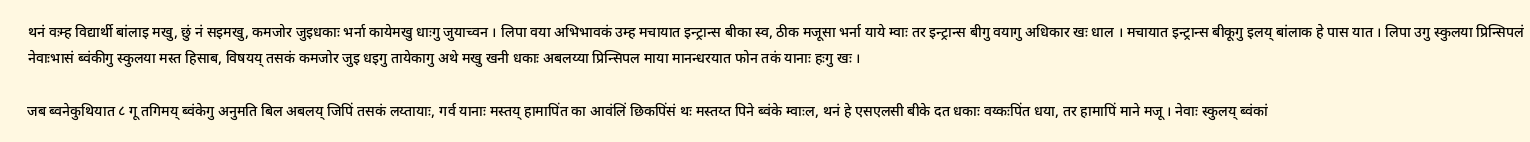थनं वःम्ह विद्यार्थी बांलाइ मखु, छुं नं सइमखु, कमजोर जुइधकाः भर्ना कायेमखु धाःगु जुयाच्वन । लिपा वया अभिभावकं उम्ह मचायात इन्ट्रान्स बीका स्व, ठीक मजूसा भर्ना याये म्वाः तर इन्ट्रान्स बीगु वयागु अधिकार खः धाल । मचायात इन्ट्रान्स बीकूगु इलय् बांलाक हे पास यात । लिपा उगु स्कुलया प्रिन्सिपलं नेवाःभासं ब्वंकीगु स्कुलया मस्त हिसाब, विषयय् तसकं कमजोर जुइ धइगु तायेकागु अथे मखु खनी धकाः अबलय्या प्रिन्सिपल माया मानन्धरयात फोन तकं यानाः हःगु खः ।

जब ब्वनेकुथियात ८ गू तगिमय् ब्वंकेगु अनुमति बिल अबलय् जिपिं तसकं लय्तायाः, गर्व यानाः मस्तय् हामापिंत का आवंलिं छिकपिंसं थः मस्तय्त पिने ब्वंके म्वाःल, थनं हे एसएलसी बीके दत धकाः वय्कःपिंत धया, तर हामापिं माने मजू । नेवाः स्कुलय् ब्वंकां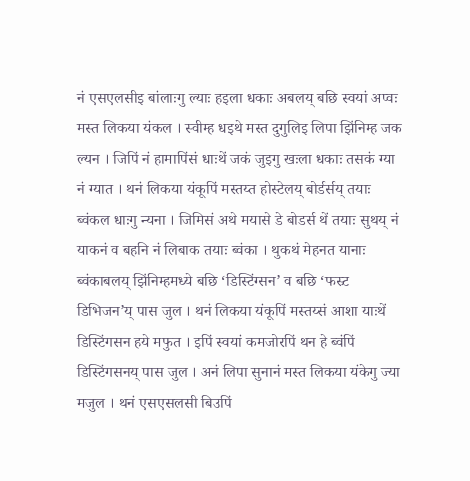नं एसएलसीइ बांलाःगु ल्याः हइला धकाः अबलय् बछि स्वयां अप्वः मस्त लिकया यंकल । स्वीम्ह धइथे मस्त दुगुलिइ लिपा झिंनिम्ह जक ल्यन । जिपिं नं हामापिंसं धाःथें जकं जुइगु खःला धकाः तसकं ग्या नं ग्यात । थनं लिकया यंकूपिं मस्तय्त होस्टेलय् बोर्डर्सय् तयाः ब्वंकल धाःगु न्यना । जिमिसं अथे मयासे डे बोडर्स थें तयाः सुथय् नं याकनं व बहनि नं लिबाक तयाः ब्वंका । थुकथं मेहनत यानाः ब्वंकाबलय् झिंनिम्हमध्ये बछि ‘डिस्टिंग्सन’ व बछि ‘फस्र्ट डिभिजन’य् पास जुल । थनं लिकया यंकूपिं मस्तय्सं आशा याःथें डिस्टिंगसन हये मफुत । इपिं स्वयां कमजोरपिं थन हे ब्वंपिं डिस्टिंगसनय् पास जुल । अनं लिपा सुनानं मस्त लिकया यंकेगु ज्या मजुल । थनं एसएसलसी बिउपिं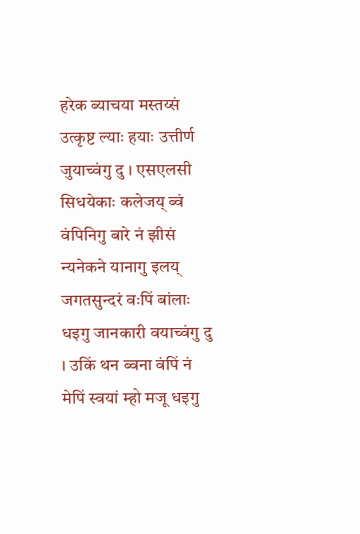हरेक ब्याचया मस्तय्सं उत्कृष्ट ल्याः हयाः उत्तीर्ण जुयाच्वंगु दु । एसएलसी सिधयेकाः कलेजय् ब्वं वंपिनिगु बारे नं झीसं न्यनेकने यानागु इलय् जगतसुन्दरं वःपिं बांलाः धइगु जानकारी वयाच्वंगु दु । उकिं थन ब्वना वंपिं नं मेपिं स्वयां म्हो मजू धइगु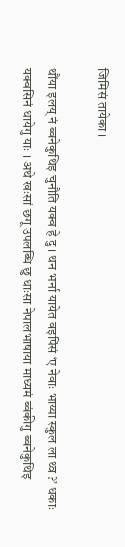जिमिसं तायेका ।

थौंया इलय् नं ब्वनेकुथिइ चुनौति यक्व हे दु । थन भर्ना यायेत वइपिंसं ‘ए नेवाः भाय्या स्कुल ला थ्व ?’ धकाः यक्वसिनं धायेगु याः । अथे खःसां छगू उपलब्धि छु धाःसा नेपालभाषाया माध्यमं ब्वंकीगु ब्वनेकुथिइ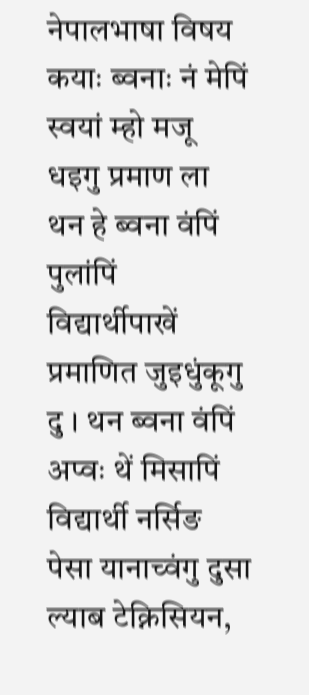नेपालभाषा विषय कयाः ब्वनाः नं मेपिं स्वयां म्हो मजू धइगु प्रमाण ला थन हे ब्वना वंपिं पुलांपिं विद्यार्थीपाखें प्रमाणित जुइधुंकूगु दु । थन ब्वना वंपिं अप्वः थें मिसापिं विद्यार्थी नर्सिङ पेसा यानाच्वंगु दुसा ल्याब टेक्निसियन,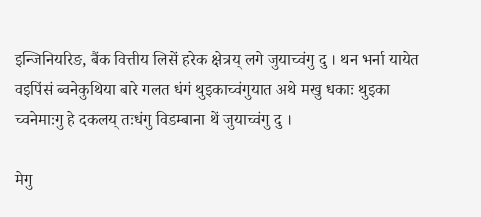इन्जिनियरिङ, बैंक वित्तीय लिसें हरेक क्षेत्रय् लगे जुयाच्वंगु दु । थन भर्ना यायेत वइपिंसं ब्वनेकुथिया बारे गलत धंगं थुइकाच्वंगुयात अथे मखु धकाः थुइका च्वनेमाःगु हे दकलय् तःधंगु विडम्बाना थें जुयाच्वंगु दु ।

मेगु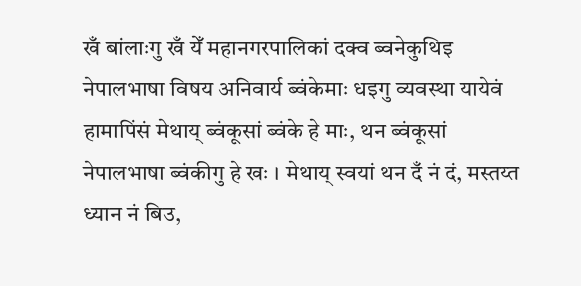खँ बांलाःगु खँ येँ महानगरपालिकां दक्व ब्वनेकुथिइ नेपालभाषा विषय अनिवार्य ब्वंकेमाः धइगु व्यवस्था यायेवं हामापिंसं मेथाय् ब्वंकूसां ब्वंके हे माः, थन ब्वंकूसां नेपालभाषा ब्वंकीगु हे खः । मेथाय् स्वयां थन दँ नं दं, मस्तय्त ध्यान नं बिउ,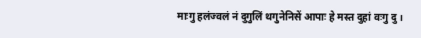माःगु हलंज्वलं नं दुगुलिं थगुनेनिसें आपाः हे मस्त दुहां वःगु दु ।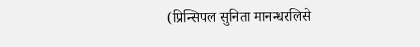(प्रिन्सिपल सुनिता मानन्धरलिसे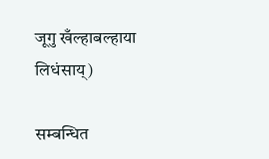जूगु खँल्हाबल्हाया लिधंसाय्)

सम्बन्धित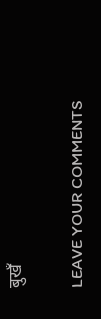बुखँ

LEAVE YOUR COMMENTS